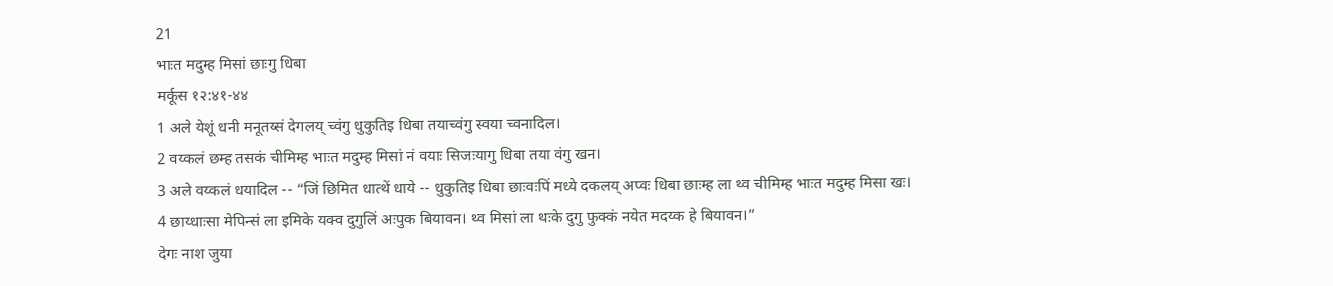21
भाःत मदुम्ह मिसां छाःगु धिबा
मर्कूस १२:४१-४४
1 अले येशूं धनी मनूतय्सं देगलय् च्वंगु धुकुतिइ धिबा तयाच्वंगु स्वया च्वनादिल।
2 वय्कलं छम्ह तसकं चीमिम्ह भाःत मदुम्ह मिसां नं वयाः सिजःयागु धिबा तया वंगु खन।
3 अले वय्कलं धयादिल -- “जिं छिमित धात्थें धाये -- धुकुतिइ धिबा छाःवःपिं मध्ये दकलय् अप्वः धिबा छाःम्ह ला थ्व चीमिम्ह भाःत मदुम्ह मिसा खः।
4 छाय्धाःसा मेपिन्सं ला इमिके यक्व दुगुलिं अःपुक बियावन। थ्व मिसां ला थःके दुगु फुक्कं नयेत मदय्क हे बियावन।”
देगः नाश जुया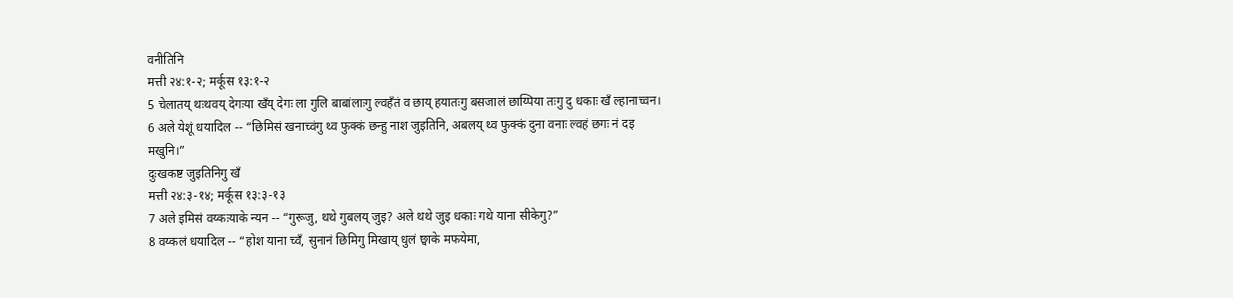वनीतिनि
मत्ती २४:१-२; मर्कूस १३:१-२
5 चेलातय् थःथवय् देगःया खँय् देगः ला गुलि बाबांलाःगु ल्वहँतं व छाय् हयातःगु बसजालं छाय्पिया तःगु दु धकाः खँ ल्हानाच्वन।
6 अले येशूं धयादिल -- “छिमिसं खनाच्वंगु थ्व फुक्कं छन्हु नाश जुइतिनि, अबलय् थ्व फुक्कं दुना वनाः ल्वहं छगः नं दइ मखुनि।”
दुःखकष्ट जुइतिनिगु खँ
मत्ती २४:३-१४; मर्कूस १३:३-१३
7 अले इमिसं वय्कःयाके न्यन -- “गुरूजु, थथे गुबलय् जुइ? अले थथे जुइ धकाः गथे याना सीकेगु?”
8 वय्कलं धयादिल -- “होश याना च्वँ, सुनानं छिमिगु मिखाय् धुलं छ्वाके मफयेमा,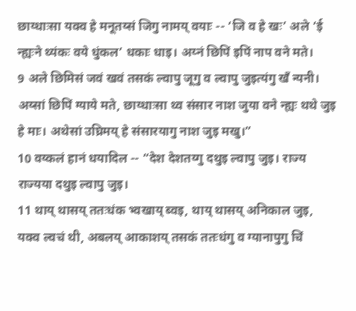छाय्धाःसा यक्व हे मनूतय्सं जिगु नामय् वयाः -- ‘जि व हे खः’ अले ‘ई न्ह्यःने थ्यंकः वये धुंकल’ धकाः धाइ। अय्नं छिपिं इपिं नाप वने मते।
9 अले छिमिसं जवं खवं तसकं ल्वापु जूगु व ल्वापु जुइत्यंगु खँ न्यनी। अय्सां छिपिं ग्याये मते, छाय्धाःसा थ्व संसार नाश जुया वने न्ह्यः थथे जुइ हे माः। अथेसां उघ्रिमय् हे संसारयागु नाश जुइ मखु।”
10 वय्कलं हानं धयादिल -- “देश देशतय्गु दथुइ ल्वापु जुइ। राज्य राज्यया दथुइ ल्वापु जुइ।
11 थाय् थासय् ततःधंक भ्वखाय् ब्वइ, थाय् थासय् अनिकाल जुइ, यक्व ल्वचं थी, अबलय् आकाशय् तसकं ततःधंगु व ग्यानापुगु चिं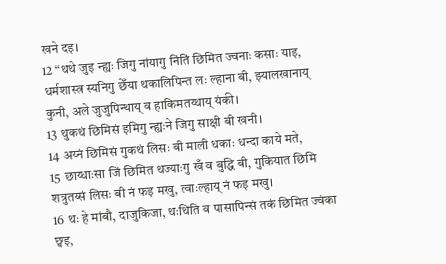खने दइ।
12 “थथे जुइ न्ह्यः जिगु नांयागु निंतिं छिमित ज्वनाः कसाः याइ, धर्मशास्त्र स्यनिगु छेँया थकालिपिन्त लः ल्हाना बी, झ्यालखानाय् कुनी, अले जुजुपिन्थाय् व हाकिमतय्थाय् यंकी।
13 थुकथं छिमिसं इमिगु न्ह्यःने जिगु साक्षी बी खनी।
14 अय्नं छिमिसं गुकथं लिसः बी माली धकाः धन्दा काये मते,
15 छाय्धाःसा जिं छिमित थज्याःगु खँ व बुद्धि बी, गुकियात छिमि शत्रुतय्सं लिसः बी नं फइ मखु, त्वाःल्हाय् नं फइ मखु।
16 थः हे मांबौ, दाजुकिजा, थःथिति व पासापिन्सं तकं छिमित ज्वंका छ्वइ,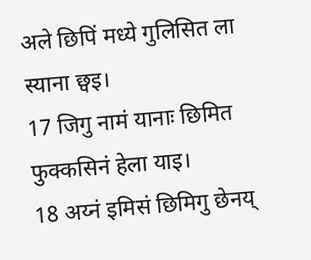अले छिपिं मध्ये गुलिसित ला स्याना छ्वइ।
17 जिगु नामं यानाः छिमित फुक्कसिनं हेला याइ।
18 अय्नं इमिसं छिमिगु छेनय्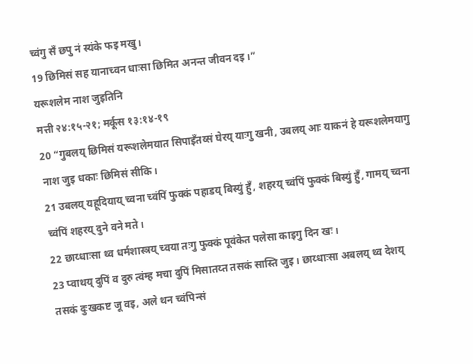च्वंगु सँ छपु नं स्यंके फइ मखु।
19 छिमिसं सह यानाच्वन धाःसा छिमित अनन्त जीवन दइ।”
यरूशलेम नाश जुइतिनि
मत्ती २४:१५-२१; मर्कूस १३:१४-१९
20 “गुबलय् छिमिसं यरूशलेमयात सिपाइँतय्सं घेरय् याःगु खनी, उबलय् आः याकनं हे यरूशलेमयागु नाश जुइ धकाः छिमिसं सीकि।
21 उबलय् यहूदियाय् च्वना च्वंपिं फुक्कं पहाडय् बिस्युं हुँ, शहरय् च्वंपिं फुक्कं बिस्युं हुँ, गामय् च्वना च्वंपिं शहरय् दुने वने मते।
22 छाय्धाःसा थ्व धर्मशास्त्रय् च्वया तःगु फुक्कं पूवंकेत पलेसा काइगु दिन खः।
23 प्वाथय् दुपिं व दुरु त्वंम्ह मचा दुपिं मिसातय्त तसकं सास्ति जुइ। छाय्धाःसा अबलय् थ्व देशय् तसकं दुःखकष्ट जू वइ, अले थन च्वंपिन्सं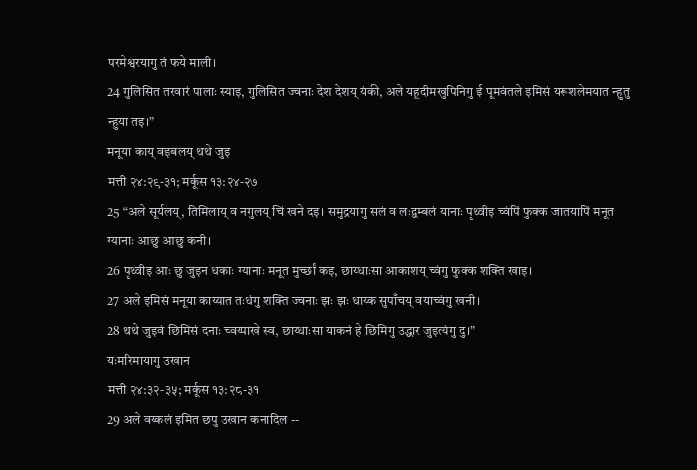परमेश्वरयागु तं फये माली।
24 गुलिसित तरवारं पालाः स्याइ, गुलिसित ज्वनाः देश देशय् यंकी, अले यहूदीमखुपिनिगु ई पूमवंतले इमिसं यरूशलेमयात न्हुतु न्हुया तइ।”
मनूया काय् वइबलय् थथे जुइ
मत्ती २४:२९-३१; मर्कूस १३:२४-२७
25 “अले सूर्यलय्, तिमिलाय् व नगुलय् चिं खने दइ। समुद्रयागु सलं व लःद्वम्बलं यानाः पृथ्वीइ च्वंपिं फुक्क जातयापिं मनूत ग्यानाः आछु आछु कनी।
26 पृथ्वीइ आः छु जुइन धकाः ग्यानाः मनूत मुर्च्छां कइ, छाय्धाःसा आकाशय् च्वंगु फुक्क शक्ति खाइ।
27 अले इमिसं मनूया काय्यात तःधंगु शक्ति ज्वनाः झः झः धाय्क सुपाँचय् वयाच्वंगु खनी।
28 थथे जुइवं छिमिसं दनाः च्वय्पाखे स्व, छाय्धाःसा याकनं हे छिमिगु उद्धार जुइत्यंगु दु।”
यःमरिमायागु उखान
मत्ती २४:३२-३५; मर्कूस १३:२८-३१
29 अले वय्कलं इमित छपु उखान कनादिल --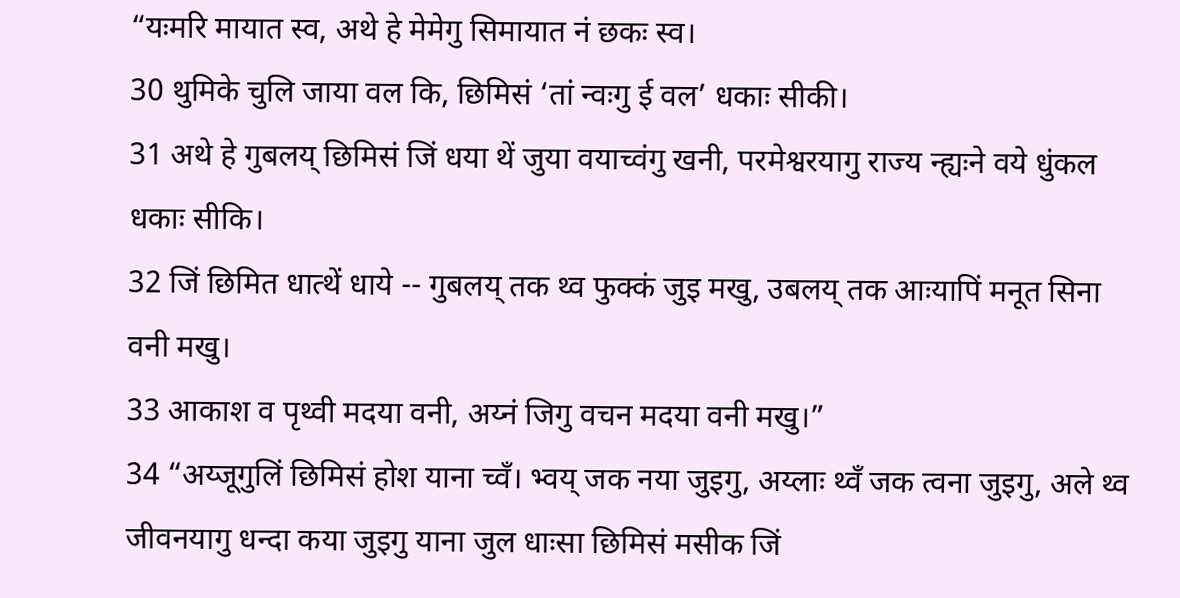“यःमरि मायात स्व, अथे हे मेमेगु सिमायात नं छकः स्व।
30 थुमिके चुलि जाया वल कि, छिमिसं ‘तां न्वःगु ई वल’ धकाः सीकी।
31 अथे हे गुबलय् छिमिसं जिं धया थें जुया वयाच्वंगु खनी, परमेश्वरयागु राज्य न्ह्यःने वये धुंकल धकाः सीकि।
32 जिं छिमित धात्थें धाये -- गुबलय् तक थ्व फुक्कं जुइ मखु, उबलय् तक आःयापिं मनूत सिना वनी मखु।
33 आकाश व पृथ्वी मदया वनी, अय्नं जिगु वचन मदया वनी मखु।”
34 “अय्जूगुलिं छिमिसं होश याना च्वँ। भ्वय् जक नया जुइगु, अय्लाः थ्वँ जक त्वना जुइगु, अले थ्व जीवनयागु धन्दा कया जुइगु याना जुल धाःसा छिमिसं मसीक जिं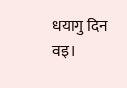धयागु दिन वइ।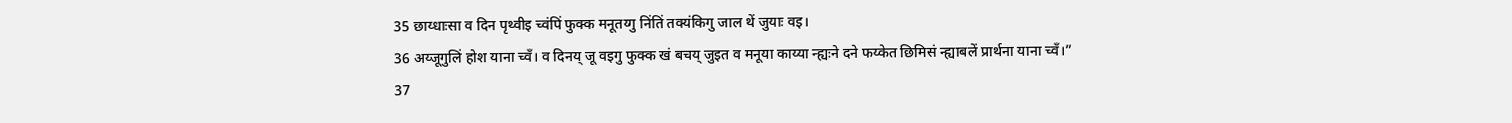35 छाय्धाःसा व दिन पृथ्वीइ च्वंपिं फुक्क मनूतय्गु निंतिं तक्यंकिगु जाल थें जुयाः वइ।
36 अय्जूगुलिं होश याना च्वँ। व दिनय् जू वइगु फुक्क खं बचय् जुइत व मनूया काय्या न्ह्यःने दने फय्केत छिमिसं न्ह्याबलें प्रार्थना याना च्वँ।”
37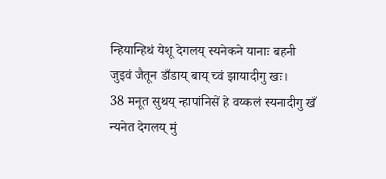न्हियान्हिथं येशू देगलय् स्यनेकने यानाः बहनी जुइवं जैतून डाँडाय् बाय् च्वं झायादीगु खः।
38 मनूत सुथय् न्हापांनिसें हे वय्कलं स्यनादीगु खँ न्यनेत देगलय् मुं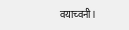वयाच्वनी।